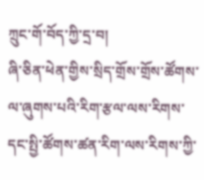ཀྲུང་གོ་བོད་ཀྱི་དྲ་བ།
ཞི་ཅིན་ཕེན་གྱིས་སྲིད་གྲོས་གྲོས་ཚོགས་ལ་ཞུགས་པའི་རིག་རྩལ་ལས་རིགས་དང་སྤྱི་ཚོགས་ཚན་རིག་ལས་རིགས་ཀྱི་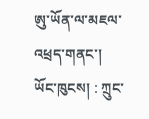ཨུ་ཡོན་ལ་མཇལ་འཕྲད་གནང་།
ཡོང་ཁུངས། : ཀྲུང་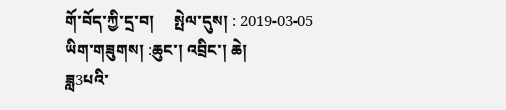གོ་བོད་ཀྱི་དྲ་བ།     སྤེལ་དུས། : 2019-03-05
ཡིག་གཟུགས། :ཆུང་། འབྲིང་། ཆེ།
ཟླ3པའི་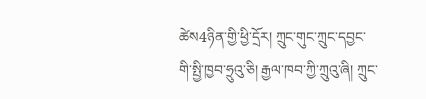ཚེས4ཉིན་གྱི་ཕྱི་དྲོར། ཀྲུང་གུང་ཀྲུང་དབྱང་གི་སྤྱི་ཁྱབ་ཧྲུའུ་ཅི། རྒྱལ་ཁབ་ཀྱི་ཀྲུའུ་ཞི། ཀྲུང་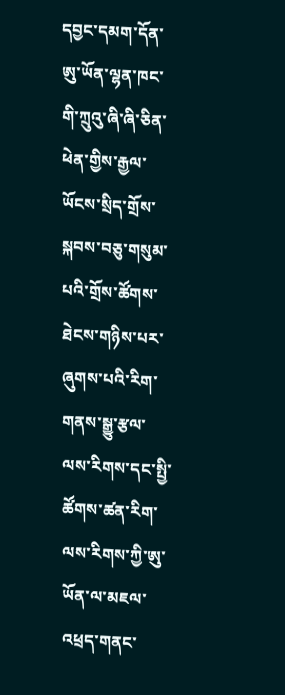དབྱང་དམག་དོན་ཨུ་ཡོན་ལྷན་ཁང་གི་ཀྲུའུ་ཞི་ཞི་ཅིན་ཕེན་གྱིས་རྒྱལ་ཡོངས་སྲིད་གྲོས་སྐབས་བཅུ་གསུམ་པའི་གྲོས་ཚོགས་ཐེངས་གཉིས་པར་ཞུགས་པའི་རིག་གནས་སྒྱུ་རྩལ་ལས་རིགས་དང་སྤྱི་ཚོགས་ཚན་རིག་ལས་རིགས་ཀྱི་ཨུ་ཡོན་ལ་མཇལ་འཕྲད་གནང་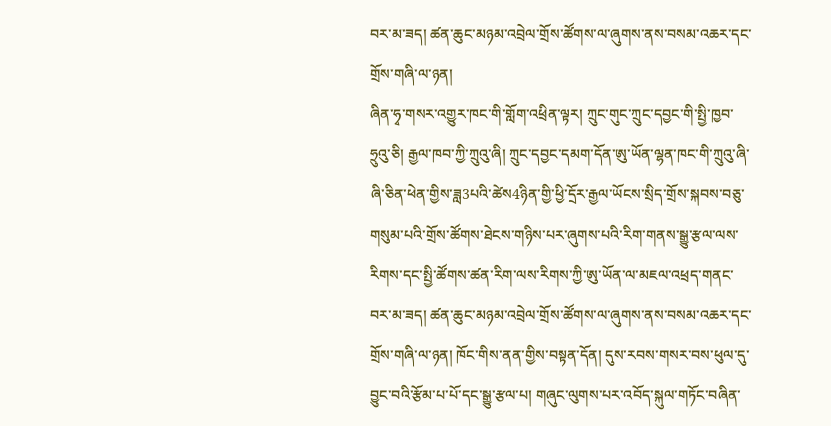བར་མ་ཟད། ཚན་ཆུང་མཉམ་འབྲེལ་གྲོས་ཚོགས་ལ་ཞུགས་ནས་བསམ་འཆར་དང་གྲོས་གཞི་ལ་ཉན།
ཞིན་ཧྭ་གསར་འགྱུར་ཁང་གི་གློག་འཕྲིན་ལྟར། ཀྲུང་གུང་ཀྲུང་དབྱང་གི་སྤྱི་ཁྱབ་ཧྲུའུ་ཅི། རྒྱལ་ཁབ་ཀྱི་ཀྲུའུ་ཞི། ཀྲུང་དབྱང་དམག་དོན་ཨུ་ཡོན་ལྷན་ཁང་གི་ཀྲུའུ་ཞི་ཞི་ཅིན་ཕེན་གྱིས་ཟླ3པའི་ཚེས4ཉིན་གྱི་ཕྱི་དྲོར་རྒྱལ་ཡོངས་སྲིད་གྲོས་སྐབས་བཅུ་གསུམ་པའི་གྲོས་ཚོགས་ཐེངས་གཉིས་པར་ཞུགས་པའི་རིག་གནས་སྒྱུ་རྩལ་ལས་རིགས་དང་སྤྱི་ཚོགས་ཚན་རིག་ལས་རིགས་ཀྱི་ཨུ་ཡོན་ལ་མཇལ་འཕྲད་གནང་བར་མ་ཟད། ཚན་ཆུང་མཉམ་འབྲེལ་གྲོས་ཚོགས་ལ་ཞུགས་ནས་བསམ་འཆར་དང་གྲོས་གཞི་ལ་ཉན། ཁོང་གིས་ནན་གྱིས་བསྟན་དོན། དུས་རབས་གསར་བས་ཕུལ་དུ་བྱུང་བའི་རྩོམ་པ་པོ་དང་སྒྱུ་རྩལ་པ། གཞུང་ལུགས་པར་འབོད་སྐུལ་གཏོང་བཞིན་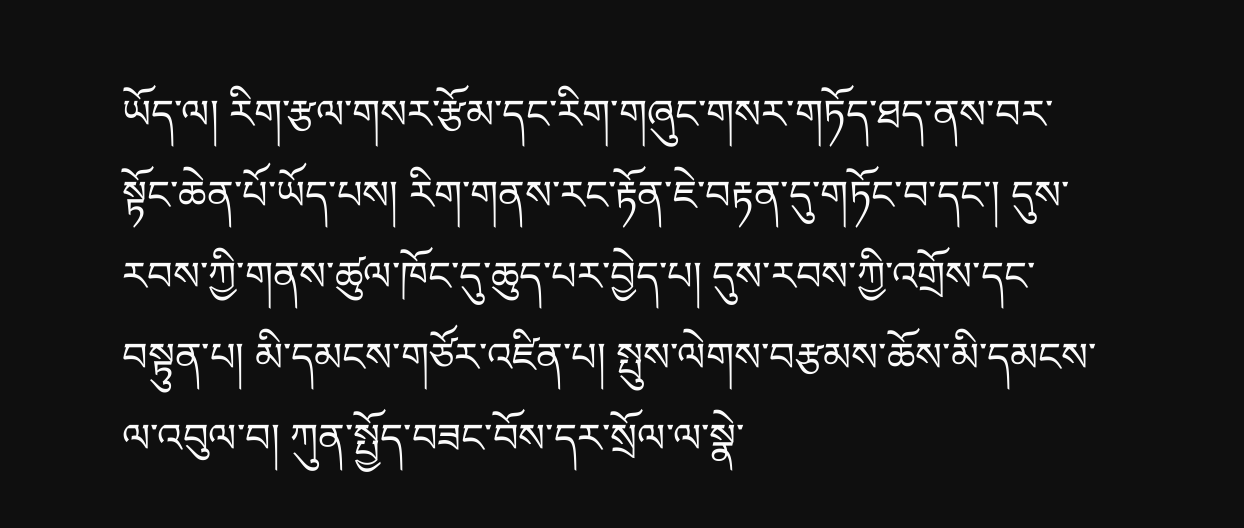ཡོད་ལ། རིག་རྩལ་གསར་རྩོམ་དང་རིག་གཞུང་གསར་གཏོད་ཐད་ནས་བར་སྟོང་ཆེན་པོ་ཡོད་པས། རིག་གནས་རང་རྟོན་ཇེ་བརྟན་དུ་གཏོང་བ་དང་། དུས་རབས་ཀྱི་གནས་ཚུལ་ཁོང་དུ་ཆུད་པར་བྱེད་པ། དུས་རབས་ཀྱི་འགྲོས་དང་བསྟུན་པ། མི་དམངས་གཙོར་འཛིན་པ། སྤུས་ལེགས་བརྩམས་ཆོས་མི་དམངས་ལ་འབུལ་བ། ཀུན་སྤྱོད་བཟང་བོས་དར་སྲོལ་ལ་སྣེ་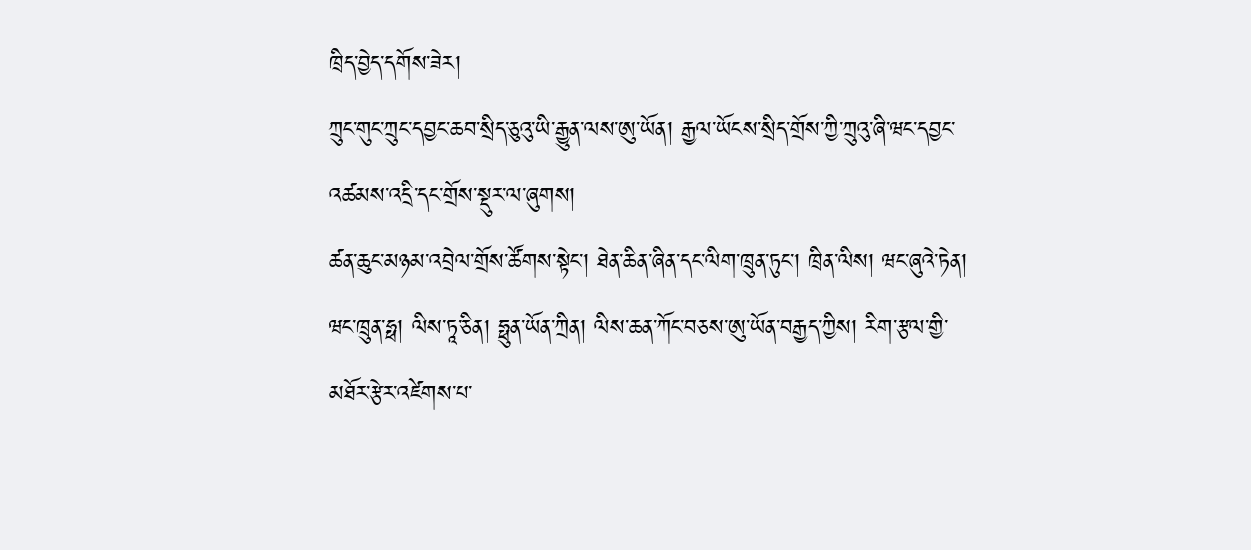ཁྲིད་བྱེད་དགོས་ཟེར།
ཀྲུང་གུང་ཀྲུང་དབྱང་ཆབ་སྲིད་ཅུའུ་ཡི་རྒྱུན་ལས་ཨུ་ཡོན། རྒྱལ་ཡོངས་སྲིད་གྲོས་ཀྱི་ཀྲུའུ་ཞི་ཝང་དབྱང་འཚམས་འདྲི་དང་གྲོས་སྡུར་ལ་ཞུགས།
ཚན་ཆུང་མཉམ་འབྲེལ་གྲོས་ཚོགས་སྟེང་། ཐེན་ཆིན་ཞིན་དང་ལིག་ཁྲུན་ཏུང་། ཁྲིན་ལིས། ཝང་ཞུའེ་ཏེན། ཝང་ཁྲུན་ཧྥ། ལིས་ཏཱ་ཅིན། ཧྥུན་ཡོན་ཀྲིན། ལིས་ཆན་ཀོང་བཅས་ཨུ་ཡོན་བརྒྱད་ཀྱིས། རིག་རྩལ་གྱི་མཐོར་རྩེར་འཛེགས་པ་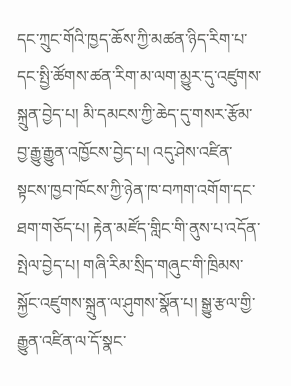དང་ཀྲུང་གོའི་ཁྱད་ཆོས་ཀྱི་མཚན་ཉིད་རིག་པ་དང་སྤྱི་ཚོགས་ཚན་རིག་མ་ལག་མྱུར་དུ་འཛུགས་སྐྲུན་བྱེད་པ། མི་དམངས་ཀྱི་ཆེད་དུ་གསར་རྩོམ་བྱ་རྒྱུ་རྒྱུན་འཁྱོངས་བྱེད་པ། འདུ་ཤེས་འཛིན་སྟངས་ཁྱབ་ཁོངས་ཀྱི་ཉེན་ཁ་བཀག་འགོག་དང་ཐག་གཅོད་པ། རྟེན་མཛོད་གླིང་གི་ནུས་པ་འདོན་སྤེལ་བྱེད་པ། གཞི་རིམ་སྲིད་གཞུང་གི་ཁྲིམས་སྐྱོང་འཛུགས་སྐྲུན་ལ་ཤུགས་སྣོན་པ། སྒྱུ་རྩལ་གྱི་རྒྱུན་འཛིན་ལ་དོ་སྣང་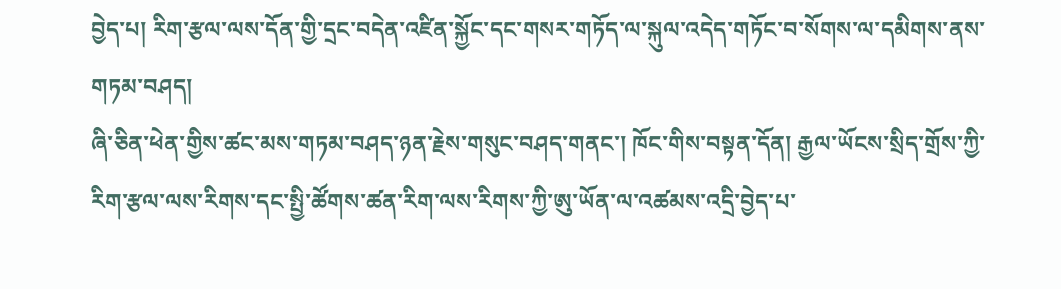བྱེད་པ། རིག་རྩལ་ལས་དོན་གྱི་དྲང་བདེན་འཛིན་སྐྱོང་དང་གསར་གཏོད་ལ་སྐུལ་འདེད་གཏོང་བ་སོགས་ལ་དམིགས་ནས་གཏམ་བཤད།
ཞི་ཅིན་ཕེན་གྱིས་ཚང་མས་གཏམ་བཤད་ཉན་རྗེས་གསུང་བཤད་གནང་། ཁོང་གིས་བསྟན་དོན། རྒྱལ་ཡོངས་སྲིད་གྲོས་ཀྱི་རིག་རྩལ་ལས་རིགས་དང་སྤྱི་ཚོགས་ཚན་རིག་ལས་རིགས་ཀྱི་ཨུ་ཡོན་ལ་འཚམས་འདྲི་བྱེད་པ་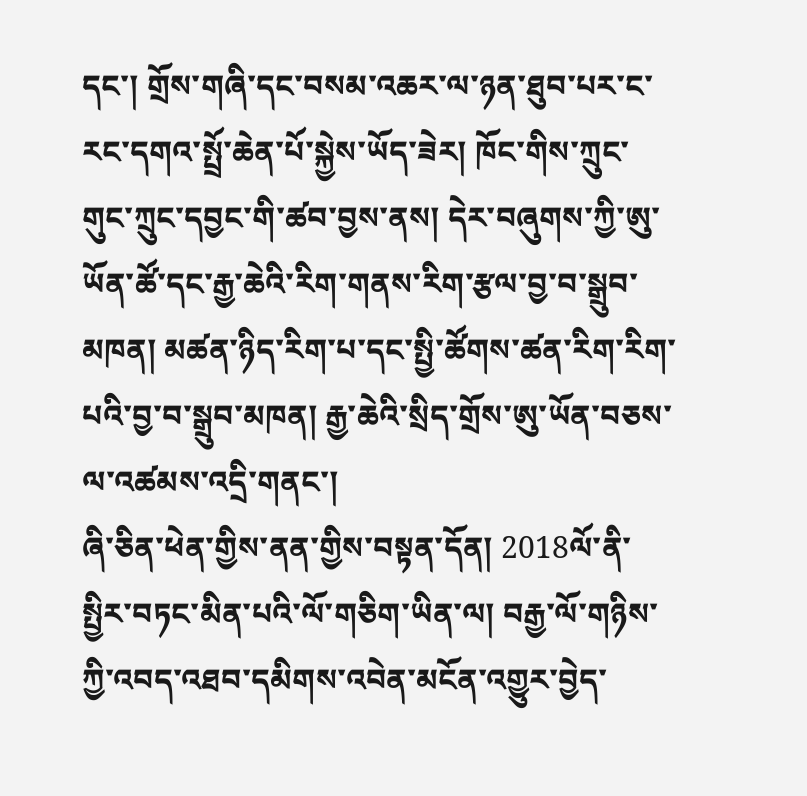དང་། གྲོས་གཞི་དང་བསམ་འཆར་ལ་ཉན་ཐུབ་པར་ང་རང་དགའ་སྤྲོ་ཆེན་པོ་སྐྱེས་ཡོད་ཟེར། ཁོང་གིས་ཀྲུང་གུང་ཀྲུང་དབྱང་གི་ཚབ་བྱས་ནས། དེར་བཞུགས་ཀྱི་ཨུ་ཡོན་ཚོ་དང་རྒྱ་ཆེའི་རིག་གནས་རིག་རྩལ་བྱ་བ་སྒྲུབ་མཁན། མཚན་ཉིད་རིག་པ་དང་སྤྱི་ཚོགས་ཚན་རིག་རིག་པའི་བྱ་བ་སྒྲུབ་མཁན། རྒྱ་ཆེའི་སྲིད་གྲོས་ཨུ་ཡོན་བཅས་ལ་འཚམས་འདྲི་གནང་།
ཞི་ཅིན་ཕེན་གྱིས་ནན་གྱིས་བསྟན་དོན། 2018ལོ་ནི་སྤྱིར་བཏང་མིན་པའི་ལོ་གཅིག་ཡིན་ལ། བརྒྱ་ལོ་གཉིས་ཀྱི་འབད་འཐབ་དམིགས་འབེན་མངོན་འགྱུར་བྱེད་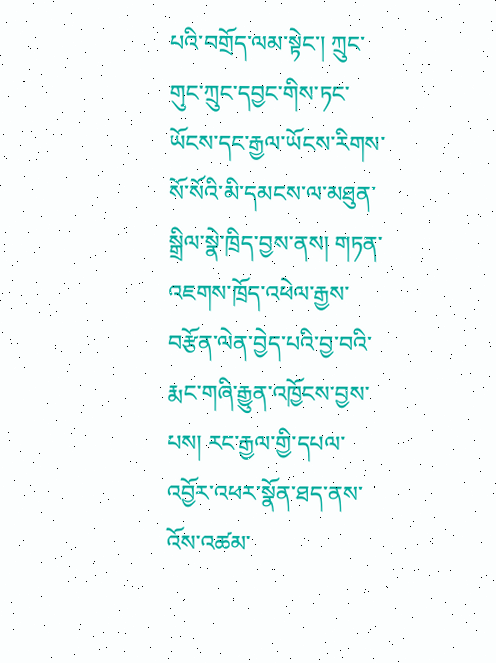པའི་བགྲོད་ལམ་སྟེང་། ཀྲུང་གུང་ཀྲུང་དབྱང་གིས་ཏང་ཡོངས་དང་རྒྱལ་ཡོངས་རིགས་སོ་སོའི་མི་དམངས་ལ་མཐུན་སྒྲིལ་སྣེ་ཁྲིད་བྱས་ནས། གཏན་འཇགས་ཁྲོད་འཕེལ་རྒྱས་བརྩོན་ལེན་བྱེད་པའི་བྱ་བའི་རྨང་གཞི་རྒྱུན་འཁྱོངས་བྱས་པས། རང་རྒྱལ་གྱི་དཔལ་འབྱོར་འཕར་སྣོན་ཐད་ནས་འོས་འཚམ་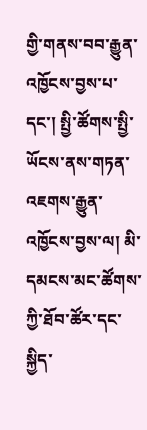གྱི་གནས་བབ་རྒྱུན་འཁྱོངས་བྱས་པ་དང་། སྤྱི་ཚོགས་སྤྱི་ཡོངས་ནས་གཏན་འཇགས་རྒྱུན་འཁྱོངས་བྱས་ལ། མི་དམངས་མང་ཚོགས་ཀྱི་ཐོབ་ཚོར་དང་སྐྱིད་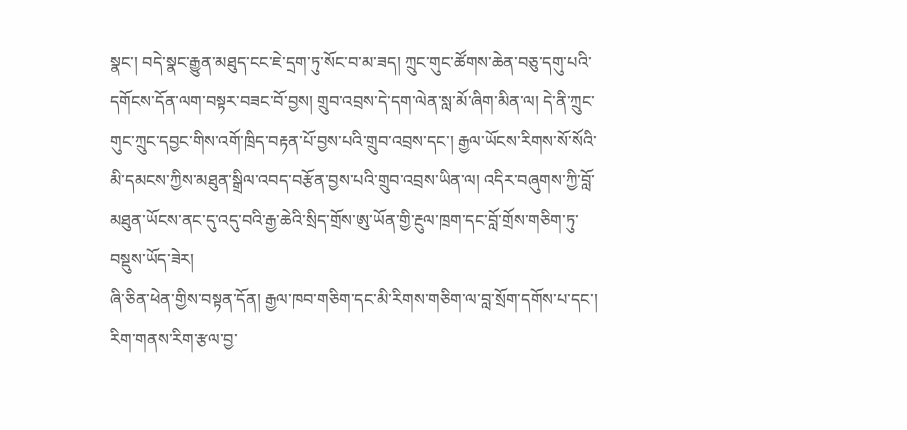སྣང་། བདེ་སྣང་རྒྱུན་མཐུད་ངང་ཇེ་དྲག་ཏུ་སོང་བ་མ་ཟད། ཀྲུང་གུང་ཚོགས་ཆེན་བཅུ་དགུ་པའི་དགོངས་དོན་ལག་བསྟར་བཟང་བོ་བྱས། གྲུབ་འབྲས་དེ་དག་ལེན་སླ་མོ་ཞིག་མིན་ལ། དེ་ནི་ཀྲུང་གུང་ཀྲུང་དབྱང་གིས་འགོ་ཁྲིད་བརྟན་པོ་བྱས་པའི་གྲུབ་འབྲས་དང་། རྒྱལ་ཡོངས་རིགས་སོ་སོའི་མི་དམངས་ཀྱིས་མཐུན་སྒྲིལ་འབད་བརྩོན་བྱས་པའི་གྲུབ་འབྲས་ཡིན་ལ། འདིར་བཞུགས་ཀྱི་བློ་མཐུན་ཡོངས་ནང་དུ་འདུ་བའི་རྒྱ་ཆེའི་སྲིད་གྲོས་ཨུ་ཡོན་གྱི་རྔུལ་ཁྲག་དང་བློ་གྲོས་གཅིག་ཏུ་བསྡུས་ཡོད་ཟེར།
ཞི་ཅིན་ཕེན་གྱིས་བསྟན་དོན། རྒྱལ་ཁབ་གཅིག་དང་མི་རིགས་གཅིག་ལ་བླ་སྲོག་དགོས་པ་དང་། རིག་གནས་རིག་རྩལ་བྱ་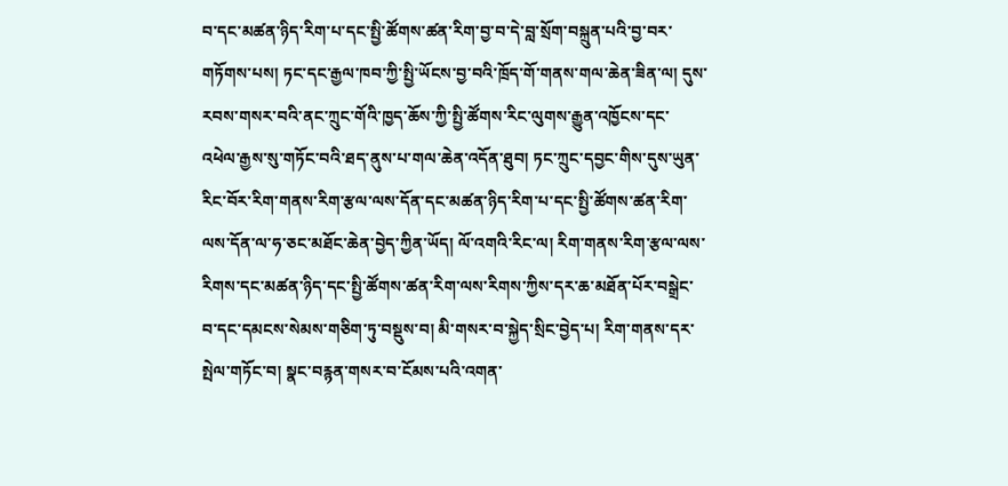བ་དང་མཚན་ཉིད་རིག་པ་དང་སྤྱི་ཚོགས་ཚན་རིག་བྱ་བ་དེ་བླ་སྲོག་བསྐྲུན་པའི་བྱ་བར་གཏོགས་པས། ཏང་དང་རྒྱལ་ཁབ་ཀྱི་སྤྱི་ཡོངས་བྱ་བའི་ཁྲོད་གོ་གནས་གལ་ཆེན་ཟིན་ལ། དུས་རབས་གསར་བའི་ནང་ཀྲུང་གོའི་ཁྱད་ཆོས་ཀྱི་སྤྱི་ཚོགས་རིང་ལུགས་རྒྱུན་འཁྱོངས་དང་འཕེལ་རྒྱས་སུ་གཏོང་བའི་ཐད་ནུས་པ་གལ་ཆེན་འདོན་ཐུབ། ཏང་ཀྲུང་དབྱང་གིས་དུས་ཡུན་རིང་བོར་རིག་གནས་རིག་རྩལ་ལས་དོན་དང་མཚན་ཉིད་རིག་པ་དང་སྤྱི་ཚོགས་ཚན་རིག་ལས་དོན་ལ་ཧ་ཅང་མཐོང་ཆེན་བྱེད་ཀྱིན་ཡོད། ལོ་འགའི་རིང་ལ། རིག་གནས་རིག་རྩལ་ལས་རིགས་དང་མཚན་ཉིད་དང་སྤྱི་ཚོགས་ཚན་རིག་ལས་རིགས་ཀྱིས་དར་ཆ་མཐོན་པོར་བསྒྲེང་བ་དང་དམངས་སེམས་གཅིག་ཏུ་བསྡུས་བ། མི་གསར་བ་སྐྱེད་སྲིང་བྱེད་པ། རིག་གནས་དར་སྤེལ་གཏོང་བ། སྣང་བརྙན་གསར་བ་ངོམས་པའི་འགན་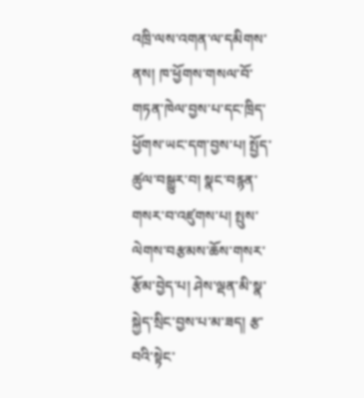འཁྲི་ལས་འགན་ལ་དམིགས་ནས། ཁ་ཕྱོགས་གསལ་བོ་གཏན་ཁེལ་བྱས་པ་དང་ཁྲིད་ཕྱོགས་ཡང་དག་བྱས་པ། སྤྱོད་ཚུལ་བསྒྱུར་བ། སྣང་བརྙན་གསར་བ་འཛུགས་པ། སྤུས་ལེགས་བརྩམས་ཆོས་གསར་རྩོམ་བྱེད་པ། ཤེས་ལྡན་མི་སྣ་སྐྱེད་སྲིང་བྱས་པ་མ་ཟད། རྩ་བའི་སྟེང་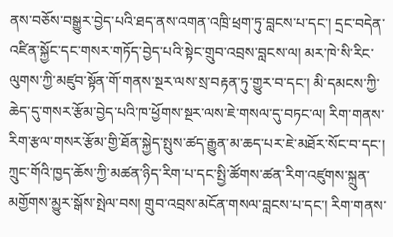ནས་བཅོས་བསྒྱུར་བྱེད་པའི་ཐད་ནས་འགན་འཁྲི་ཕྲག་ཏུ་བླངས་པ་དང་། དྲང་བདེན་འཛིན་སྐྱོང་དང་གསར་གཏོད་བྱེད་པའི་སྟེང་གྲུབ་འབྲས་བླངས་ལ། མར་ཁེ་སི་རིང་ལུགས་ཀྱི་མཛུབ་སྟོན་གོ་གནས་སྔར་ལས་སྲ་བརྟན་ཏུ་གྱུར་བ་དང་། མི་དམངས་ཀྱི་ཆེད་དུ་གསར་རྩོམ་བྱེད་པའི་ཁ་ཕྱོགས་སྔར་ལས་ཇེ་གསལ་དུ་བཏང་ལ། རིག་གནས་རིག་རྩལ་གསར་རྩོམ་གྱི་ཐོན་སྐྱེད་སྤུས་ཚད་རྒྱུན་མ་ཆད་པར་ཇེ་མཐོར་སོང་བ་དང་། ཀྲུང་གོའི་ཁྱད་ཆོས་ཀྱི་མཚན་ཉིད་རིག་པ་དང་སྤྱི་ཚོགས་ཚན་རིག་འཛུགས་སྐྲུན་མགྱོགས་མྱུར་སྒོས་སྤེལ་བས། གྲུབ་འབྲས་མངོན་གསལ་བླངས་པ་དང་། རིག་གནས་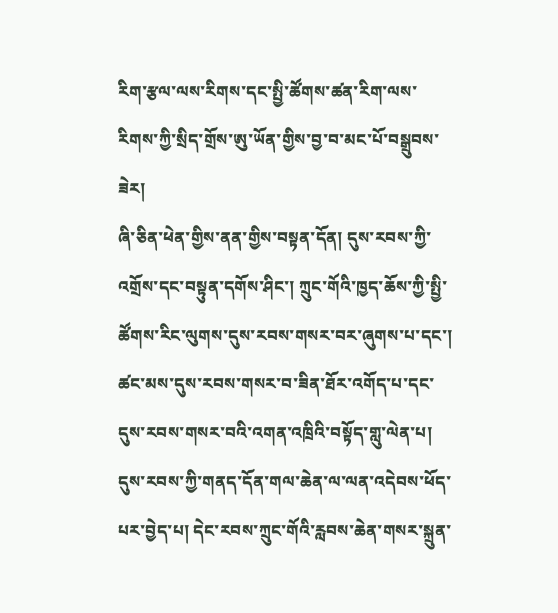རིག་རྩལ་ལས་རིགས་དང་སྤྱི་ཚོགས་ཚན་རིག་ལས་རིགས་ཀྱི་སྲིད་གྲོས་ཨུ་ཡོན་གྱིས་བྱ་བ་མང་པོ་བསྒྲུབས་ཟེར།
ཞི་ཅིན་ཕེན་གྱིས་ནན་གྱིས་བསྟན་དོན། དུས་རབས་ཀྱི་འགྲོས་དང་བསྟུན་དགོས་ཤིང་། ཀྲུང་གོའི་ཁྱད་ཆོས་ཀྱི་སྤྱི་ཚོགས་རིང་ལུགས་དུས་རབས་གསར་བར་ཞུགས་པ་དང་། ཚང་མས་དུས་རབས་གསར་བ་ཟིན་ཐོར་འགོད་པ་དང་དུས་རབས་གསར་བའི་འགན་འཁྲིའི་བསྟོད་གླུ་ལེན་པ། དུས་རབས་ཀྱི་གནད་དོན་གལ་ཆེན་ལ་ལན་འདེབས་ཕོད་པར་བྱེད་པ། དེང་རབས་ཀྲུང་གོའི་རླབས་ཆེན་གསར་སྐྲུན་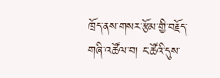ཁྲོད་ནས་གསར་རྩོམ་གྱི་བརྗོད་གཞི་འཚོལ་བ། ང་ཚོའི་དུས་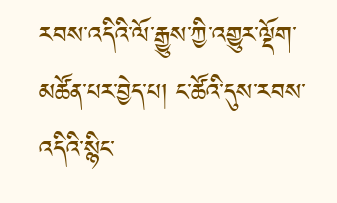རབས་འདིའི་ལོ་རྒྱུས་ཀྱི་འགྱུར་ལྡོག་མཚོན་པར་བྱེད་པ། ང་ཚོའི་དུས་རབས་འདིའི་སྙིང་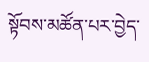སྟོབས་མཚོན་པར་བྱེད་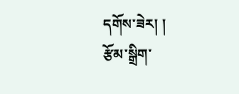དགོས་ཟེར། །
རྩོམ་སྒྲིག་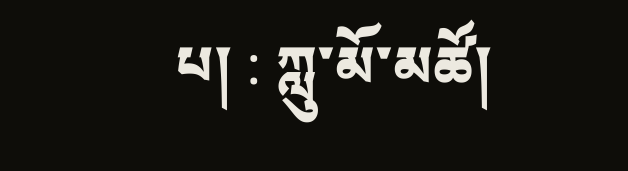པ། : ཀླུ་མོ་མཚོ།